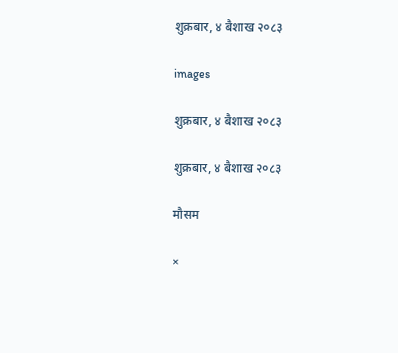शुक्रबार, ४ ब‌ैशाख २०८३

images

शुक्रबार, ४ ब‌ैशाख २०८३

शुक्रबार, ४ ब‌ैशाख २०८३

मौसम

×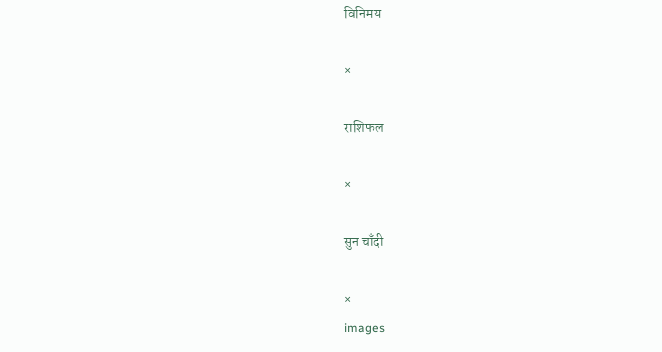विनिमय

×

राशिफल

×

सुन चाँदी

×
images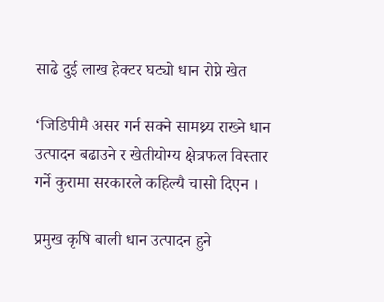साढे दुई लाख हेक्टर घट्यो धान रोप्ने खेत

‘जिडिपीमै असर गर्न सक्ने सामथ्र्य राख्ने धान उत्पादन बढाउने र खेतीयोग्य क्षेत्रफल विस्तार गर्ने कुरामा सरकारले कहिल्यै चासो दिएन ।

प्रमुख कृषि बाली धान उत्पादन हुने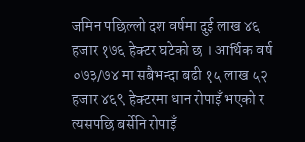जमिन पछिल्लो दश वर्षमा दुई लाख ४६ हजार १७६ हेक्टर घटेको छ । आर्थिक वर्ष ०७३/७४ मा सबैभन्दा बढी १५ लाख ५२ हजार ४६९ हेक्टरमा धान रोपाइँ भएको र त्यसपछि बर्सेनि रोपाइँ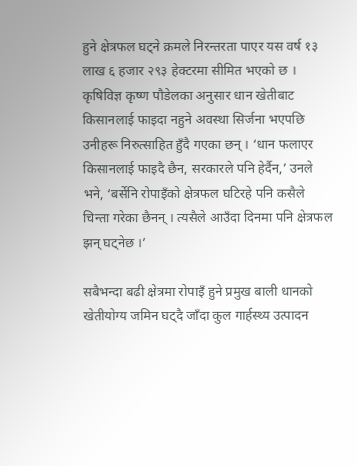हुने क्षेत्रफल घट्ने क्रमले निरन्तरता पाएर यस वर्ष १३ लाख ६ हजार २९३ हेक्टरमा सीमित भएको छ । कृषिविज्ञ कृष्ण पौडेलका अनुसार धान खेतीबाट किसानलाई फाइदा नहुने अवस्था सिर्जना भएपछि उनीहरू निरुत्साहित हुँदै गएका छन् । ‘धान फलाएर किसानलाई फाइदै छैन, सरकारले पनि हेर्दैन,’ उनले भने, ‘बर्सेनि रोपाइँको क्षेत्रफल घटिरहे पनि कसैले चिन्ता गरेका छैनन् । त्यसैले आउँदा दिनमा पनि क्षेत्रफल झन् घट्नेछ ।’

सबैभन्दा बढी क्षेत्रमा रोपाइँ हुने प्रमुख बाली धानको खेतीयोग्य जमिन घट्दै जाँदा कुल गार्हस्थ्य उत्पादन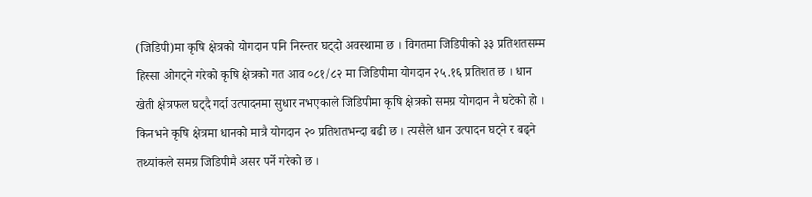(जिडिपी)मा कृषि क्षेत्रको योगदान पनि निरन्तर घट्दो अवस्थामा छ । विगतमा जिडिपीको ३३ प्रतिशतसम्म हिस्सा ओगट्ने गरेको कृषि क्षेत्रको गत आव ०८१/८२ मा जिडिपीमा योगदान २५.१६ प्रतिशत छ । धान खेती क्षेत्रफल घट्दै गर्दा उत्पादनमा सुधार नभएकाले जिडिपीमा कृषि क्षेत्रको समग्र योगदान नै घटेको हो । किनभने कृषि क्षेत्रमा धानको मात्रै योगदान २० प्रतिशतभन्दा बढी छ । त्यसैले धान उत्पादन घट्ने र बढ्ने तथ्यांकले समग्र जिडिपीमै असर पर्ने गरेको छ ।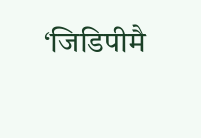‘जिडिपीमै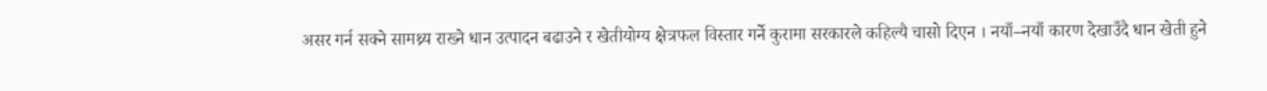असर गर्न सक्ने सामथ्र्य राख्ने धान उत्पादन बढाउने र खेतीयोग्य क्षेत्रफल विस्तार गर्ने कुरामा सरकारले कहिल्यै चासो दिएन । नयाँ–नयाँ कारण देखाउँदै धान खेती हुने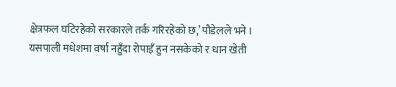क्षेत्रफल घटिरहेको सरकारले तर्क गरिरहेको छ,’ पौडेलले भने । यसपाली मधेशमा वर्षा नहुँदा रोपाइँ हुन नसकेको र धान खेती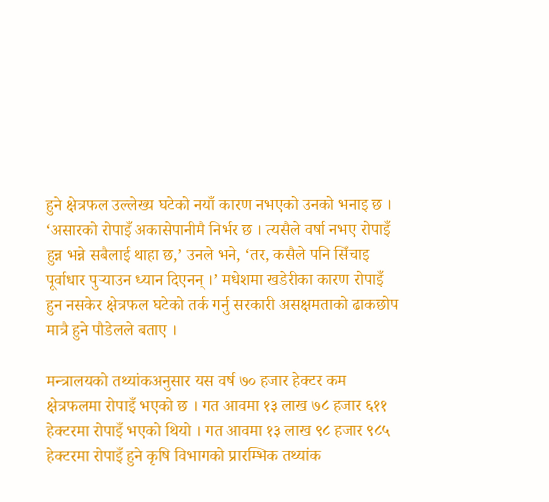हुने क्षेत्रफल उल्लेख्य घटेको नयाँ कारण नभएको उनको भनाइ छ । ‘असारको रोपाइँ अकासेपानीमै निर्भर छ । त्यसैले वर्षा नभए रोपाइँ हुन्न भन्ने सबैलाई थाहा छ,’ उनले भने, ‘तर, कसैले पनि सिँचाइ पूर्वाधार पुर्‍याउन ध्यान दिएनन् ।’ मधेशमा खडेरीका कारण रोपाइँ हुन नसकेर क्षेत्रफल घटेको तर्क गर्नु सरकारी असक्षमताको ढाकछोप मात्रै हुने पौडेलले बताए ।

मन्त्रालयको तथ्यांकअनुसार यस वर्ष ७० हजार हेक्टर कम क्षेत्रफलमा रोपाइँ भएको छ । गत आवमा १३ लाख ७८ हजार ६११ हेक्टरमा रोपाइँ भएको थियो । गत आवमा १३ लाख ९८ हजार ९८५ हेक्टरमा रोपाइँ हुने कृषि विभागको प्रारम्भिक तथ्यांक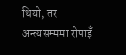थियो, तर अन्त्यसम्ममा रोपाइँ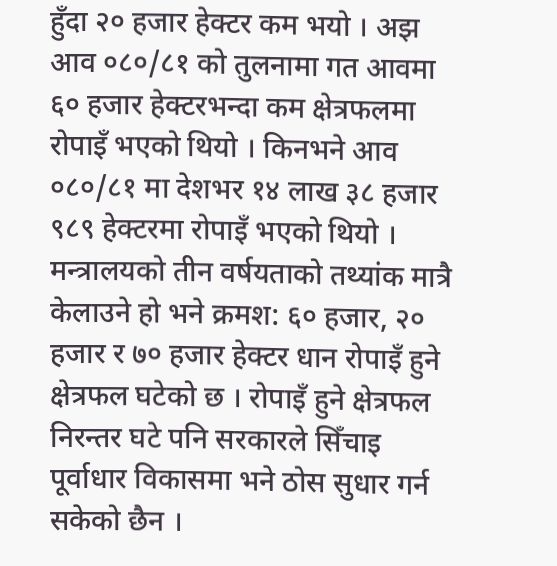हुँदा २० हजार हेक्टर कम भयो । अझ आव ०८०/८१ को तुलनामा गत आवमा ६० हजार हेक्टरभन्दा कम क्षेत्रफलमा रोपाइँ भएको थियो । किनभने आव ०८०/८१ मा देशभर १४ लाख ३८ हजार ९८९ हेक्टरमा रोपाइँ भएको थियो । मन्त्रालयको तीन वर्षयताको तथ्यांक मात्रै केलाउने हो भने क्रमश: ६० हजार, २० हजार र ७० हजार हेक्टर धान रोपाइँ हुने क्षेत्रफल घटेको छ । रोपाइँ हुने क्षेत्रफल निरन्तर घटे पनि सरकारले सिँचाइ पूर्वाधार विकासमा भने ठोस सुधार गर्न सकेको छैन ।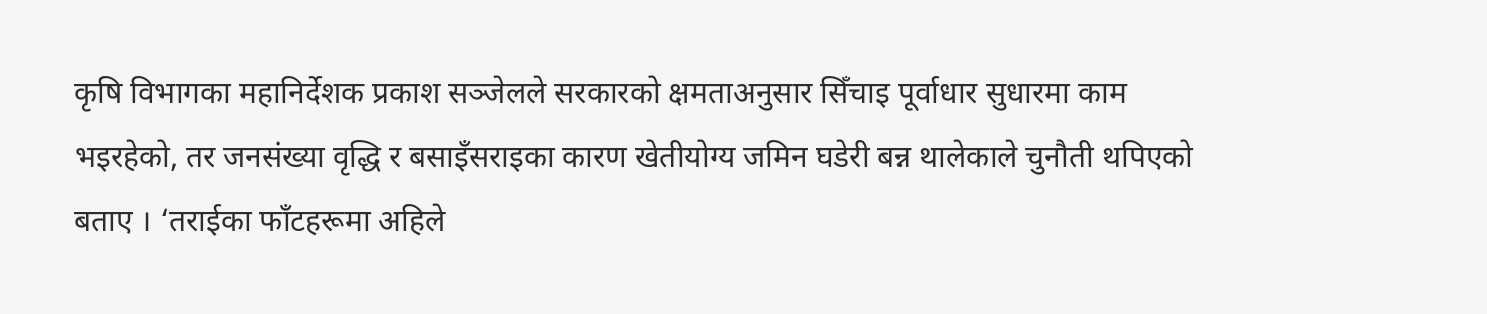कृषि विभागका महानिर्देशक प्रकाश सञ्जेलले सरकारको क्षमताअनुसार सिँचाइ पूर्वाधार सुधारमा काम भइरहेको, तर जनसंख्या वृद्धि र बसाइँसराइका कारण खेतीयोग्य जमिन घडेरी बन्न थालेकाले चुनौती थपिएको बताए । ‘तराईका फाँटहरूमा अहिले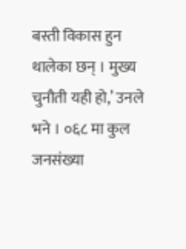बस्ती विकास हुन थालेका छन् । मुख्य चुनौती यही हो,’ उनले भने । ०६८ मा कुल जनसंख्या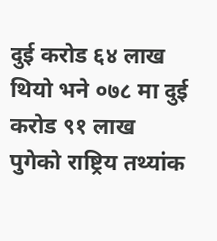दुई करोड ६४ लाख थियो भने ०७८ मा दुई करोड ९१ लाख पुगेको राष्ट्रिय तथ्यांक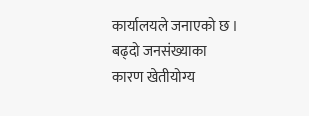कार्यालयले जनाएको छ । बढ्दो जनसंख्याका कारण खेतीयोग्य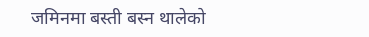जमिनमा बस्ती बस्न थालेको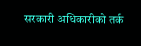सरकारी अधिकारीको तर्क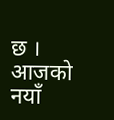छ । आजको नयाँ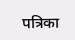पत्रिका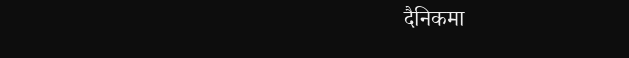दैनिकमा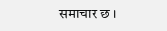समाचार छ ।